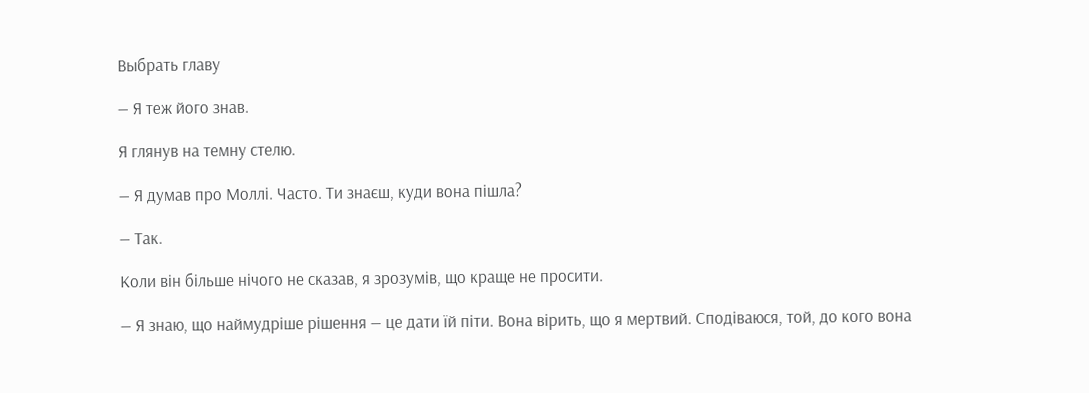Выбрать главу

— Я теж його знав.

Я глянув на темну стелю.

— Я думав про Моллі. Часто. Ти знаєш, куди вона пішла?

— Так.

Коли він більше нічого не сказав, я зрозумів, що краще не просити.

— Я знаю, що наймудріше рішення — це дати їй піти. Вона вірить, що я мертвий. Сподіваюся, той, до кого вона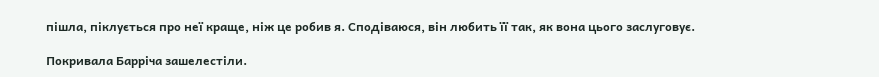пішла, піклується про неї краще, ніж це робив я. Сподіваюся, він любить її так, як вона цього заслуговує.

Покривала Барріча зашелестіли.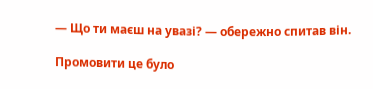— Що ти маєш на увазі? — обережно спитав він.

Промовити це було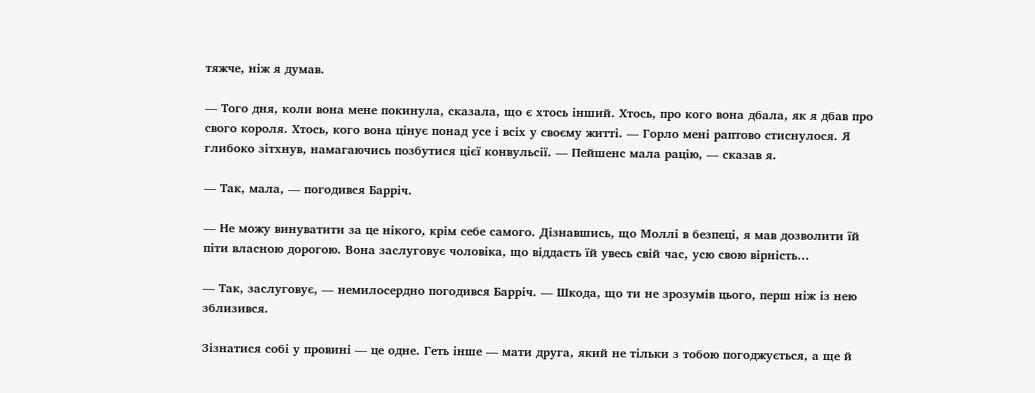тяжче, ніж я думав.

— Того дня, коли вона мене покинула, сказала, що є хтось інший. Хтось, про кого вона дбала, як я дбав про свого короля. Хтось, кого вона цінує понад усе і всіх у своєму житті. — Горло мені раптово стиснулося. Я глибоко зітхнув, намагаючись позбутися цієї конвульсії. — Пейшенс мала рацію, — сказав я.

— Так, мала, — погодився Барріч.

— Не можу винуватити за це нікого, крім себе самого. Дізнавшись, що Моллі в безпеці, я мав дозволити їй піти власною дорогою. Вона заслуговує чоловіка, що віддасть їй увесь свій час, усю свою вірність…

— Так, заслуговує, — немилосердно погодився Барріч. — Шкода, що ти не зрозумів цього, перш ніж із нею зблизився.

Зізнатися собі у провині — це одне. Геть інше — мати друга, який не тільки з тобою погоджується, а ще й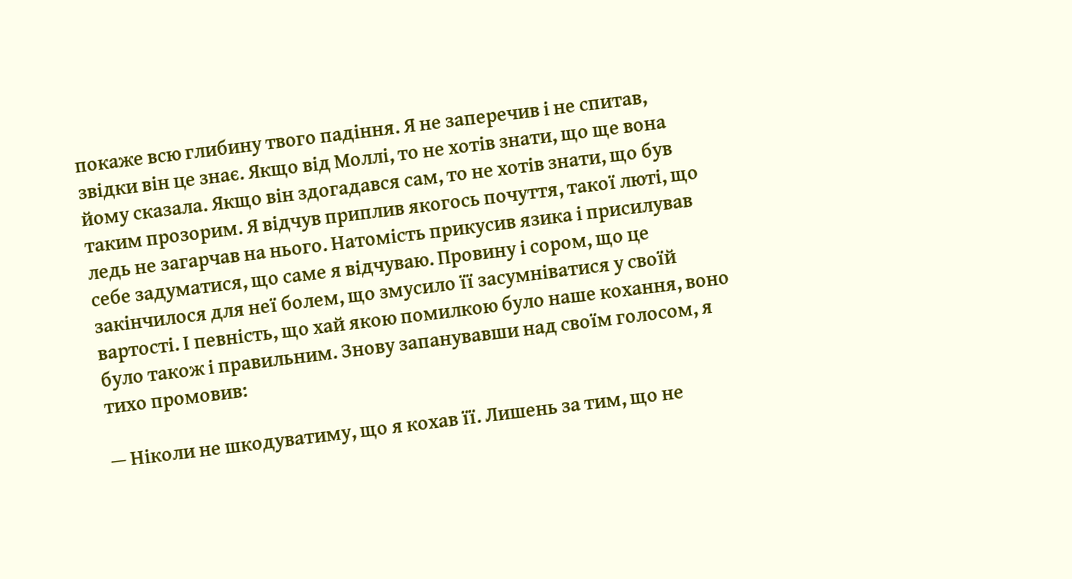покаже всю глибину твого падіння. Я не заперечив і не спитав, звідки він це знає. Якщо від Моллі, то не хотів знати, що ще вона йому сказала. Якщо він здогадався сам, то не хотів знати, що був таким прозорим. Я відчув приплив якогось почуття, такої люті, що ледь не загарчав на нього. Натомість прикусив язика і присилував себе задуматися, що саме я відчуваю. Провину і сором, що це закінчилося для неї болем, що змусило її засумніватися у своїй вартості. І певність, що хай якою помилкою було наше кохання, воно було також і правильним. Знову запанувавши над своїм голосом, я тихо промовив:

— Ніколи не шкодуватиму, що я кохав її. Лишень за тим, що не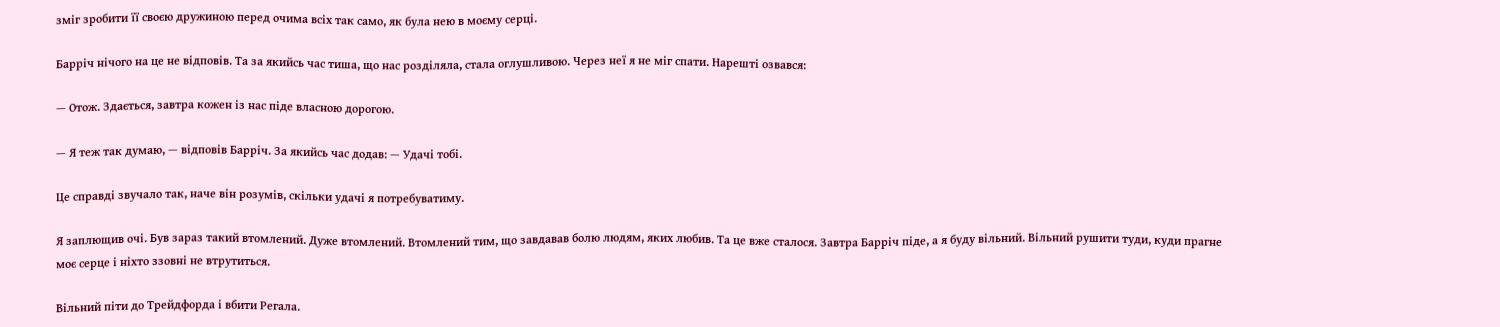зміг зробити її своєю дружиною перед очима всіх так само, як була нею в моєму серці.

Барріч нічого на це не відповів. Та за якийсь час тиша, що нас розділяла, стала оглушливою. Через неї я не міг спати. Нарешті озвався:

— Отож. Здається, завтра кожен із нас піде власною дорогою.

— Я теж так думаю, — відповів Барріч. За якийсь час додав: — Удачі тобі.

Це справді звучало так, наче він розумів, скільки удачі я потребуватиму.

Я заплющив очі. Був зараз такий втомлений. Дуже втомлений. Втомлений тим, що завдавав болю людям, яких любив. Та це вже сталося. Завтра Барріч піде, а я буду вільний. Вільний рушити туди, куди прагне моє серце і ніхто ззовні не втрутиться.

Вільний піти до Трейдфорда і вбити Регала.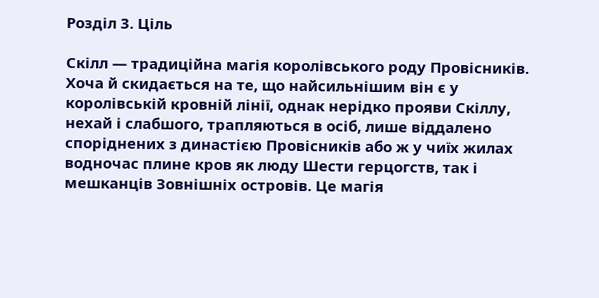Розділ 3. Ціль

Скілл — традиційна магія королівського роду Провісників. Хоча й скидається на те, що найсильнішим він є у королівській кровній лінії, однак нерідко прояви Скіллу, нехай і слабшого, трапляються в осіб, лише віддалено споріднених з династією Провісників або ж у чиїх жилах водночас плине кров як люду Шести герцогств, так і мешканців Зовнішніх островів. Це магія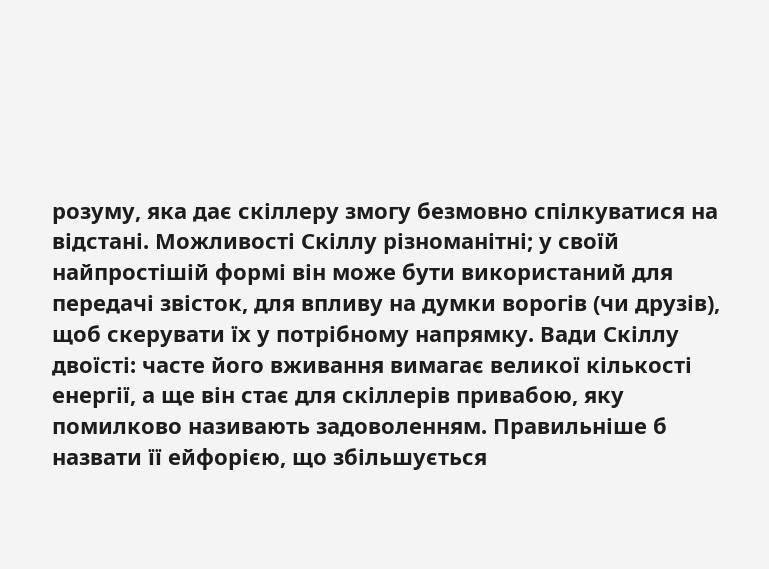розуму, яка дає скіллеру змогу безмовно спілкуватися на відстані. Можливості Скіллу різноманітні; у своїй найпростішій формі він може бути використаний для передачі звісток, для впливу на думки ворогів (чи друзів), щоб скерувати їх у потрібному напрямку. Вади Скіллу двоїсті: часте його вживання вимагає великої кількості енергії, а ще він стає для скіллерів привабою, яку помилково називають задоволенням. Правильніше б назвати її ейфорією, що збільшується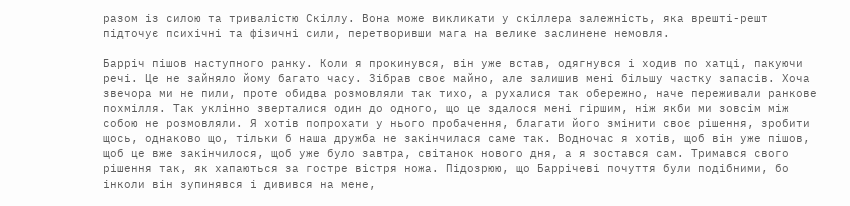разом із силою та тривалістю Скіллу. Вона може викликати у скіллера залежність, яка врешті-решт підточує психічні та фізичні сили, перетворивши мага на велике заслинене немовля.

Барріч пішов наступного ранку. Коли я прокинувся, він уже встав, одягнувся і ходив по хатці, пакуючи речі. Це не зайняло йому багато часу. Зібрав своє майно, але залишив мені більшу частку запасів. Хоча звечора ми не пили, проте обидва розмовляли так тихо, а рухалися так обережно, наче переживали ранкове похмілля. Так уклінно зверталися один до одного, що це здалося мені гіршим, ніж якби ми зовсім між собою не розмовляли. Я хотів попрохати у нього пробачення, благати його змінити своє рішення, зробити щось, однаково що, тільки б наша дружба не закінчилася саме так. Водночас я хотів, щоб він уже пішов, щоб це вже закінчилося, щоб уже було завтра, світанок нового дня, а я зостався сам. Тримався свого рішення так, як хапаються за гостре вістря ножа. Підозрюю, що Баррічеві почуття були подібними, бо інколи він зупинявся і дивився на мене,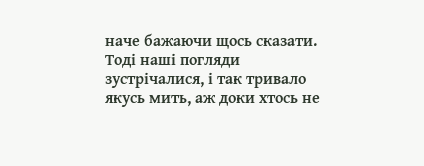наче бажаючи щось сказати. Тоді наші погляди зустрічалися, і так тривало якусь мить, аж доки хтось не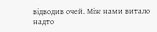відводив очей. Між нами витало надто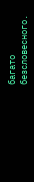багато безсловесного.